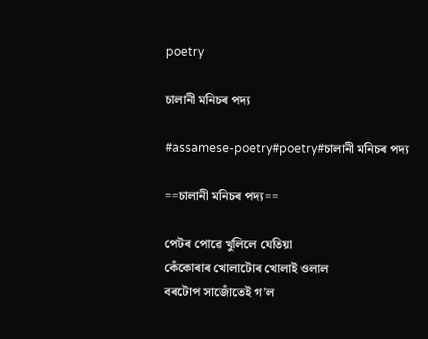poetry

চালানী মনিচৰ পদ্য

#assamese-poetry#poetry#চালানী মনিচৰ পদ্য

==চালানী মনিচৰ পদ্য==

পেটৰ পোৱে খুলিলে যেতিয়া
কেঁকোৰাৰ খোলাটোৰ খোলাই ওলাল
বৰটোপ সাজোঁতেই গ’ল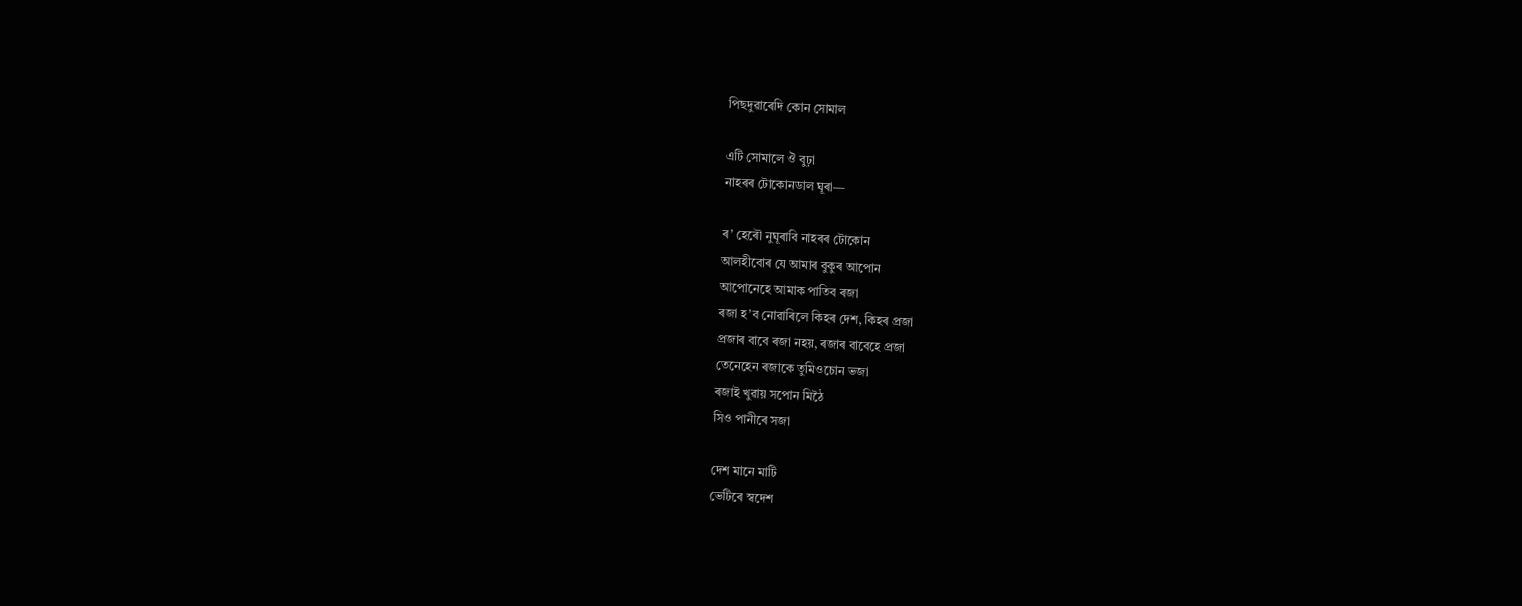পিছদুৱাৰেদি কোন সোমাল

এটি সোমালে ঔ বুঢ়া
নাহৰৰ টোকোনডাল ঘূৰা—

ৰ’ হেৰৌ নুঘূৰাবি নাহৰৰ টোকোন
আলহীবোৰ যে আমাৰ বুকুৰ আপোন
আপোনেহে আমাক পাতিব ৰজা
ৰজা হ’ব নোৱাৰিলে কিহৰ দেশ, কিহৰ প্ৰজা
প্ৰজাৰ বাবে ৰজা নহয়, ৰজাৰ বাবেহে প্ৰজা
তেনেহেন ৰজাকে তুমিওচোন ভজা
ৰজাই খুৱায় সপোন মিঠৈ
সিও পানীৰে সজা

দেশ মানে মাটি
ভেটিৰে স্বদেশ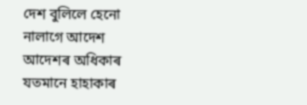দেশ বুলিলে হেনো
নালাগে আদেশ
আদেশৰ অধিকাৰ
যতমানে হাহাকাৰ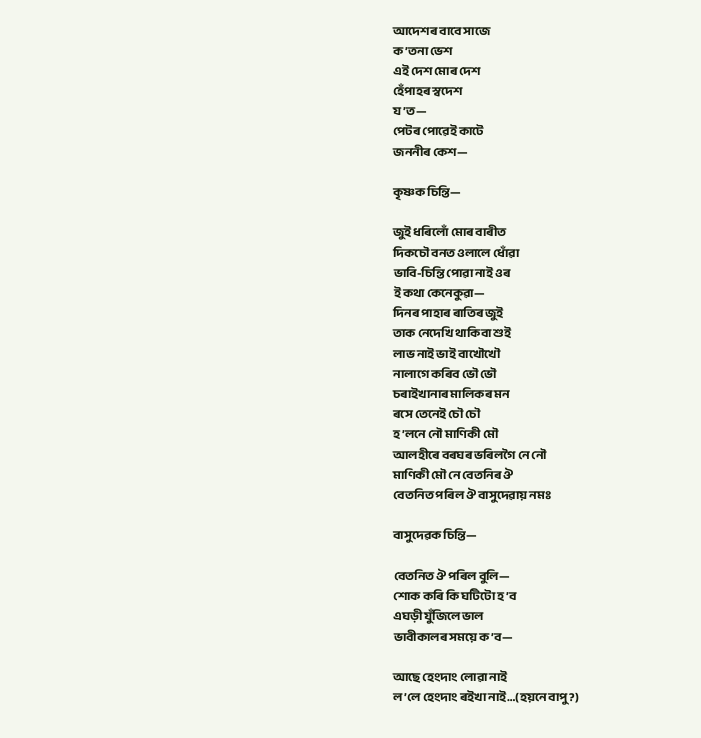আদেশৰ বাবে সাজে
ক’তনা ভেশ
এই দেশ মোৰ দেশ
হেঁপাহৰ স্বদেশ
য’ত—
পেটৰ পোৱেই কাটে
জননীৰ কেশ—

কৃষ্ণক চিন্তি—

জুই ধৰিলোঁ মোৰ বাৰীত
দিকচৌ বনত ওলালে ধোঁৱা
ভাবি-চিন্তি পোৱা নাই ওৰ
ই কথা কেনেকুৱা—
দিনৰ পাহাৰ ৰাতিৰ জুই
তাক নেদেখি থাকিবা শুই
লাভ নাই ভাই বাখৌখৌ
নালাগে কৰিব ভৌ ভৌ
চৰাইখানাৰ মালিকৰ মন
ৰসে তেনেই চৌ চৌ
হ’লনে নৌ মাণিকী মৌ
আলহীৰে বৰঘৰ ভৰিলগৈ নে নৌ
মাণিকী মৌ নে বেতনিৰ ঔ
বেতনিত পৰিল ঔ বাসুদেৱায় নমঃ

বাসুদেৱক চিন্তি—

বেতনিত ঔ পৰিল বুলি—
শোক কৰি কি ঘটিটো হ’ব
এঘড়ী যুঁজিলে ভাল
ভাবীকালৰ সময়ে ক’ব—

আছে হেংদাং লোৱা নাই
ল’লে হেংদাং ৰইখা নাই…(হয়নে বাপু?)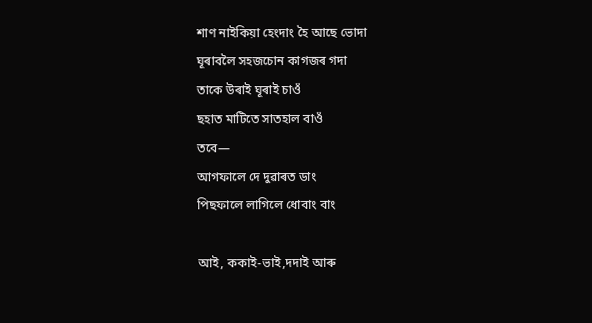শাণ নাইকিয়া হেংদাং হৈ আছে ভোদা
ঘূৰাবলৈ সহজচোন কাগজৰ গদা
তাকে উৰাই ঘূৰাই চাওঁ
ছহাত মাটিতে সাতহাল বাওঁ
তবে—
আগফালে দে দুৱাৰত ডাং
পিছফালে লাগিলে ধোবাং বাং

আই, ককাই-ভাই,দদাই আৰু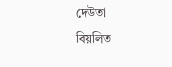দেউতা
বিয়লিত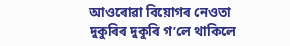আওৰোৱা বিয়োগৰ নেওতা
দুকুৰিৰ দুকুৰি গ’লে থাকিলে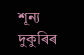শূন্য
দুকুৰিৰ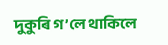দুকুৰি গ’লে থাকিলে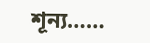শূন্য……